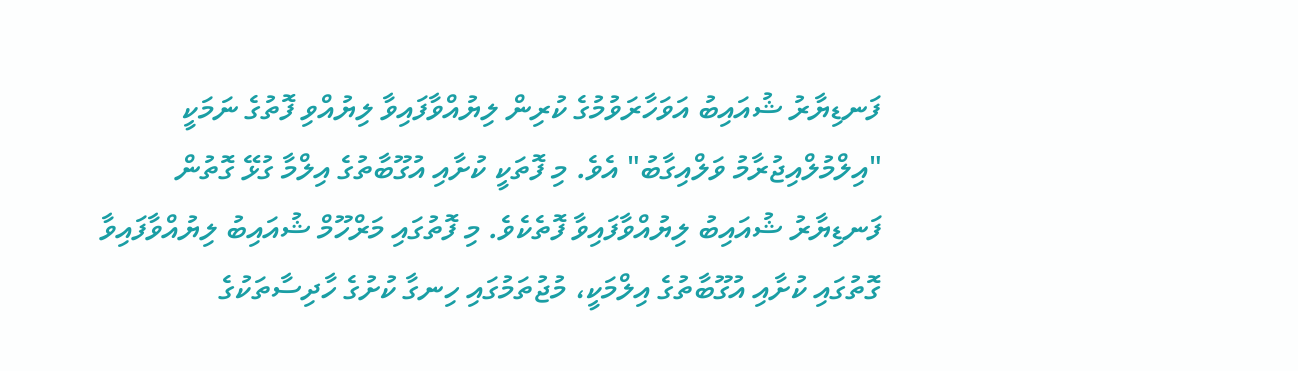ފަނޑިޔާރު ޝުއައިބު އަވަހާރަވުމުގެ ކުރިން ލިޔުއްވާފައިވާ ލިޔުއްވި ފޮތުގެ ނަމަކީ "އިލްމުލްއިޖުރާމު ވަލްއިގާބު" އެވެ. މި ފޮތަކީ ކުށާއި އުގޫބާތުގެ އިލްމާ ގުޅޭ ގޮތުން ފަނޑިޔާރު ޝުއައިބު ލިޔުއްވާފައިވާ ފޮތެކެވެ. މި ފޮތުގައި މަރްހޫމް ޝުއައިބު ލިޔުއްވާފައިވާ ގޮތުގައި ކުށާއި އުގޫބާތުގެ އިލްމަކީ، މުޖުތަމުގައި ހިނގާ ކުށުގެ ހާދިސާތަކުގެ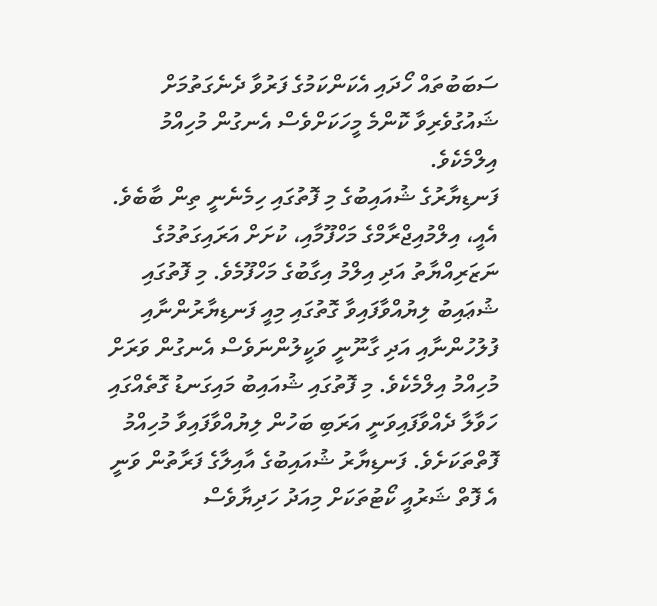ސަބަބުތައް ހޯދައި އެކަންކަމުގެ ފަރުވާ ދެނެގަތުމަށް ޝައުގުވެރިވާ ކޮންމެ މީހަކަށްވެސް އެނގުން މުހިއްމު އިލްމެކެވެ.
ފަނޑިޔާރުގެ ޝުއައިބުގެ މި ފޮތުގައި ހިމެނެނީ ތިން ބާބެވެ. އެއީ، އިލްމުއިޖްރާމްގެ މަހްފޫމާއި، ކުށަށް އަރައިގަތުމުގެ ނަޒަރިއްޔާތު އަދި އިލްމު އިގާބުގެ މަހްފޫމެވެ. މި ފޮތުގައި ޝުޢައިބު ލިޔުއްވާފައިވާ ގޮތުގައި މިއީ ފަނޑިޔާރުންނާއި ފުލުހުންނާއި އަދި ގާނޫނީ ވަކީލުންނަވެސް އެނގުން ވަރަށް މުހިއްމު އިލްމެކެވެ. މި ފޮތުގައި ޝުއައިބު މައިގަނޑު ގޮތެއްގައި ހަވާލާ ދެއްވާފައިވަނީ އަރަބި ބަހުން ލިޔުއްވާފައިވާ މުހިއްމު ފޮތްތަކަށެވެ. ފަނޑިޔާރު ޝުއައިބުގެ އާއިލާގެ ފަރާތުން ވަނީ އެ ފޮތް ޝަރުއީ ކޯޓުތަކަށް މިއަދު ހަދިޔާވެސް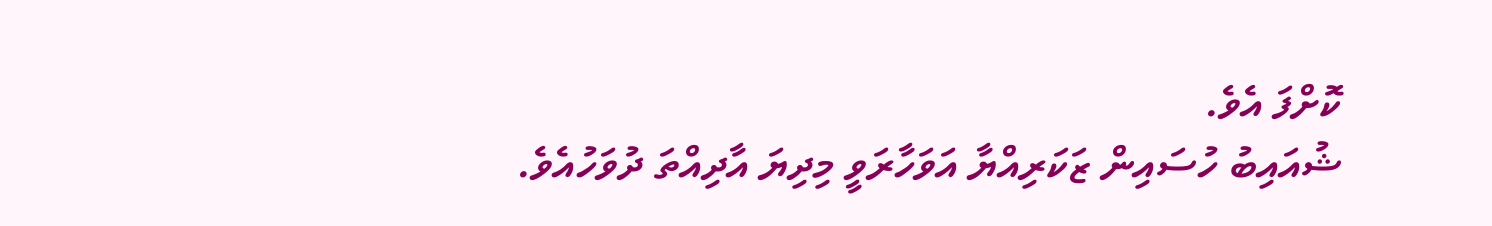ކޮށްފަ އެވެ.
ޝުއައިބު ހުސައިން ޒަކަރިއްޔާ އަވަހާރަވީ މިދިޔަ އާދިއްތަ ދުވަހުއެވެ.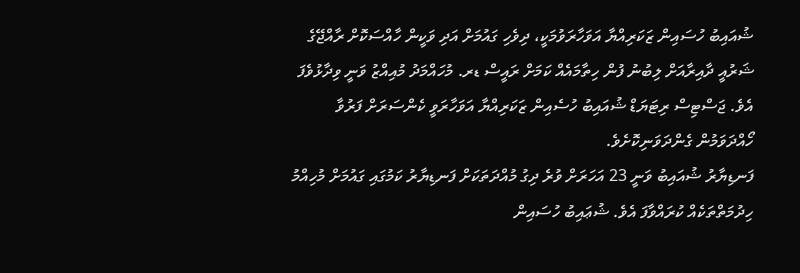ޝުއައިބު ހުސައިން ޒަކަރިއްޔާ އަވަހާރަވުމަކީ، ދިވެހި ގައުމަށް އަދި ވަކީން ހާއްސަކޮށް ރާއްޖޭގެ ޝަރުއީ ދާއިރާއަށް ލިބުނު ފުން ހިތާމައެއް ކަމަށް ރައީސް ޑރ. މުހައްމަދު މުއިއްޒު ވަނީ ވިދާޅުވެފަ އެވެ. ޖަސްޓިސް ރިޓަޔަޑް ޝުއައިބު ހުސެއިން ޒަކަރިއްޔާ އަވަހާރަވީ ކެންސަރަށް ފަރުވާ ހޯއްދަވަމުން ގެންދަވަނިކޮށެވެ.
ފަނޑިޔާރު ޝުއައިބު ވަނީ 23 އަހަރަށް ވުރެ ދިގު މުއްދަތަކަށް ފަނޑިޔާރު ކަމުގައި ގައުމަށް މުހިއްމު ހިދުމަތްތަކެއް ކުރައްވާފަ އެވެ. ޝުޢައިބު ހުސައިން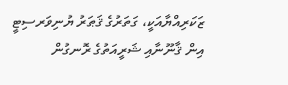ޒަކަރިއްޔާއަކީ، ގަތަރުގެ ޤަޠަރު ޔުނިވަރސިޓީ އިން ޤާނޫނާއި ޝަރީއަތުގެ ރޮނގުން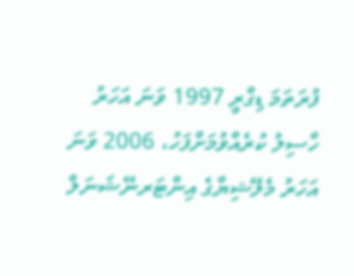ފުރަތަމަ ޑިގްރީ 1997 ވަނަ އަހަރު ހާސިލު ކުރެއްވުމަށްފަހު، 2006 ވަނަ އަހަރު މެލޭޝިޔާގެ އިންޓަރނޭޝަނަލް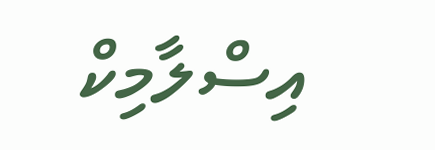އިސްލާމިކް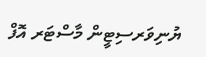ޔުނިވަރސިޓީން މާސްޓަރ އޮފް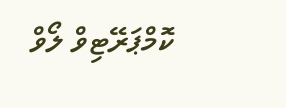ކޮމްޕަރޭޓިވް ލޯވް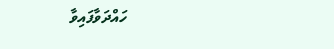ހައްދަވާފައިވާ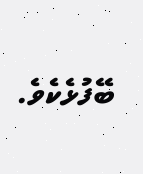ބޭފުޅެކެވެ.